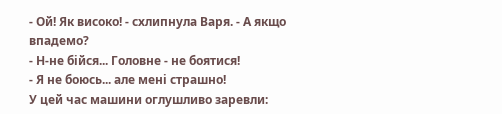- Ой! Як високо! - схлипнула Варя. - А якщо впадемо?
- Н-не бiйся... Головне - не боятися!
- Я не боюсь... але менi страшно!
У цей час машини оглушливо заревли: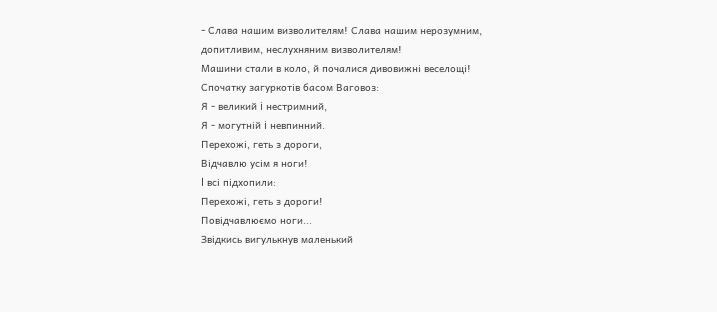- Слава нашим визволителям! Слава нашим нерозумним, допитливим, неслухняним визволителям!
Машини стали в коло, й почалися дивовижнi веселощi!
Спочатку загуркотiв басом Ваговоз:
Я - великий i нестримний,
Я - могутнiй i невпинний.
Перехожi, геть з дороги,
Вiдчавлю усiм я ноги!
I всi пiдхопили:
Перехожi, геть з дороги!
Повiдчавлюємо ноги...
Звiдкись вигулькнув маленький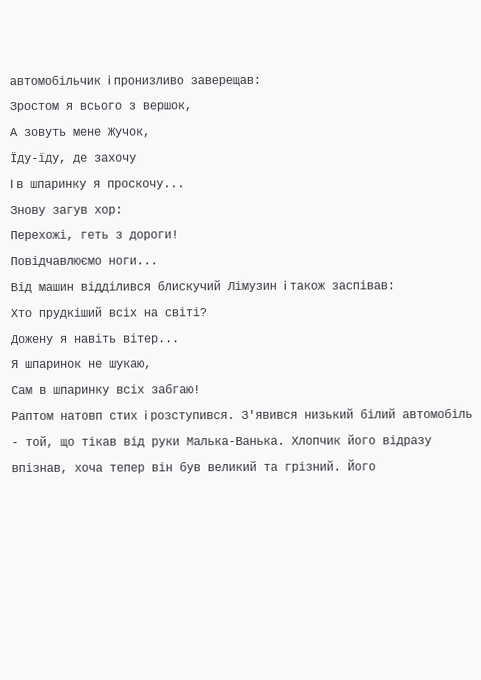автомобiльчик i пронизливо заверещав:
Зростом я всього з вершок,
А зовуть мене Жучок,
Їду-їду, де захочу
I в шпаринку я проскочу...
Знову загув хор:
Перехожi, геть з дороги!
Повiдчавлюємо ноги...
Вiд машин вiддiлився блискучий Лiмузин i також заспiвав:
Хто прудкiший всiх на свiтi?
Дожену я навiть вiтер...
Я шпаринок не шукаю,
Сам в шпаринку всiх забгаю!
Раптом натовп стих i розступився. З'явився низький бiлий автомобiль - той, що тiкав вiд руки Малька-Ванька. Хлопчик його вiдразу впiзнав, хоча тепер вiн був великий та грiзний. Його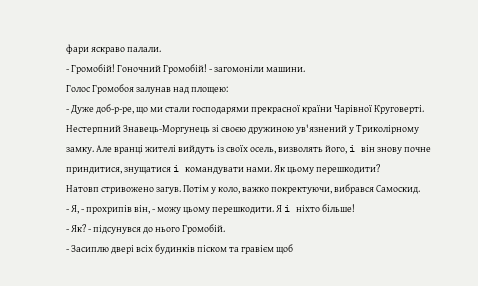фари яскраво палали.
- Громобiй! Гоночний Громобiй! - загомонiли машини.
Голос Громобоя залунав над площею:
- Дуже доб-р-ре, що ми стали господарями прекрасної країни Чарiвної Круговертi. Нестерпний Знавець-Моргунець зi своєю дружиною ув'язнений у Триколiрному замку. Але вранцi жителi вийдуть iз своїх осель, визволять його, i вiн знову почне приндитися, знущатися i командувати нами. Як цьому перешкодити?
Натовп стривожено загув. Потiм у коло, важко покректуючи, вибрався Самоскид.
- Я, - прохрипiв вiн, - можу цьому перешкодити. Я i нiхто бiльше!
- Як? - пiдсунувся до нього Громобiй.
- Засиплю дверi всiх будинкiв пiском та гравiєм щоб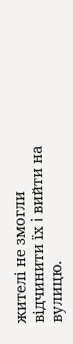жителi не змогли вiдчинити їх i вийти на вулицю.